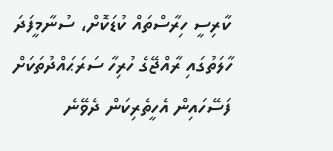ކާރިސީ ހިރާސްތައް ކުޑަކޮށް، ސުނާމީފަދަ ހާލަތުގައި ރާއްޖޭގެ ހުރިހާ ސަރަޙައްދުތަކަށް ފަސޭހައިން އެހީތެރިކަން ދެވޭނެ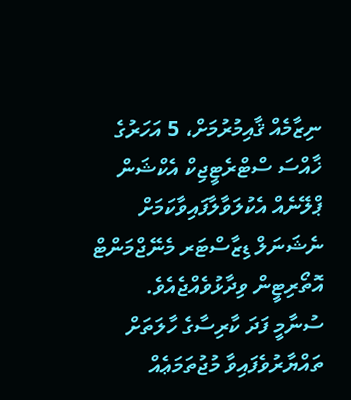ނިޒާމެއް ޤާއިމުރުމަށް، 5 އަހަރުގެ ޚާއްސަ ސްޓްރެޓީޖިކް އެކްޝަން ޕްލޭނެއް އެކުލަވާލާފައިވާކަމަށް ނެޝަނަލް ޑިޒާސްޓަރ މެނޭޖްމަންޓް އޮތޯރިޓީން ވިދާޅުވެއްޖެއެވެ.
ސުނާމީ ފަދަ ކާރިސާގެ ހާލަތަށް ތައްޔާރުވެފައިވާ މުޖުތަމަޢެއް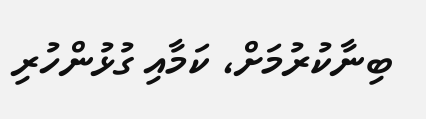ބިނާކުރުމަށް، ކަމާއި ގުޅުންހުރި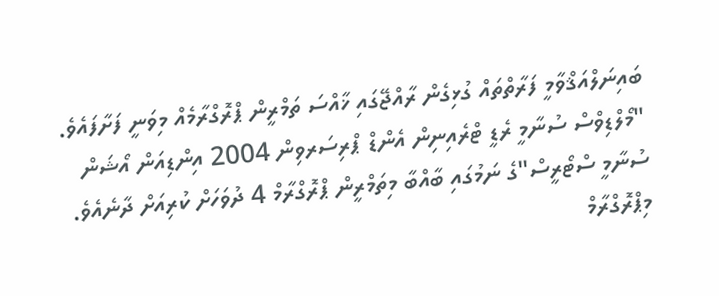ބައިނަލްއަޤްވާމީ ފަރާތްތައް ގުޅިގެން ރާއްޖޭގައި ޚާއްސަ ތަމްރީން ޕްރޮގްރާމެއް މިވަނީ ފަށާފައެވެ. "މޯލްޑިވްސް ސުނާމީ ރެޑީ ޓްރެއިނިން އެންޑް ޕްރިސަރވިން 2004 އިންޑިއަން އޯޝަން ސުނާމީ ސްޓޯރީސް"ގެ ނަމުގައި ބާއްބާ މިތަމްރީން ޕްރޮގްރާމް 4 ދުވަހަށް ކުރިއަށް ދާނެއެވެ.
މިޕްރޮގްރާމް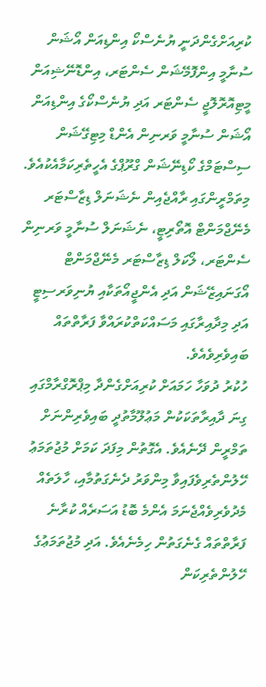ކުރިއަށްގެންދަނީ ޔުނެސްކޯ އިންޑިއަން އޯޝަން ސުނާމީ އިންފޮމޭޝަން ސެންޓަރ، އިންޑޮނޭޝިއަން މީޓިއޮރޮލޮޖީ ސެންޓަރ އަދި ޔުނެސްކޯގެ އިންޑިއަން އޯޝަން ސުނާމީ ވަރނިން އެންޑް މިޓިގޭޝަން ސިސްޓަމްގެ ކޯޑިނޭޝަން ގްރޫޕްގެ އެހީތެރިކަމާއެކުއެވެ.
މިތަމްރީންގައި ރާއްޖެއިން ނެޝަނަލް ޑިޒާސްޓަރ މެނޭޖްމަންޓް އޮތޯރިޓީ، ނެޝަނަލް ސުނާމީ ވަރނިން ސެންޓަރ، ލޯކަލް ޑިޒާސްޓަރ މެނޭޖްމަންޓް އޯގަނައިޒޭޝަން އަދި އެންޖީއޯތަކާއި ޔުނިވަރސިޓީ އަދި މިދާއިރާގައި މަސައްކަތްކުރައްވާ ފަރާތްތައް ބައިވެރިވެއެވެ.
ހުކުރު ދުވަހާ ހަމައަށް ކުރިއަށްގެންދާ މިޕްރޮގްރާމްގައި ގިނަ ދާއިރާތަކަކުން މަޢުލޫމާތުދީ ބައިވެރިންނަށް ތަމްރީން ދޭނެއެވެ. އެގޮތުން މިފަދަ ކަމަށް މުޖުތަމަޢު ހޭލުންތެރިވެފައިވާ މިންވަރު ދެނެގަތުމާއި، ހާލަތެއް މެދުވެރިވެއްޖެނަމަ އެންމެ ބޮޑު އަސަރެއް ކުރާނެ ފަރާތްތައް ގެނެގަތުން ހިމެނެއެވެ. އަދި މުޖުތަމަޢުގެ ހޭލުންތެރިކަން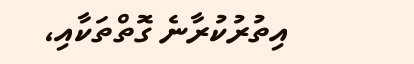އިތުރުކުރާނެ ގޮތްތަކާއި،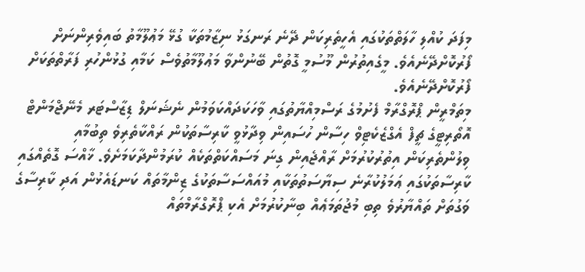މިފަދަ ކުއްލި ހާލަތްތަކުގައި އެހީތެރިކަން ދޭނެ ރަނގަޅު ނިޒާމުތަކާ ގުޅޭ މަޢުލޫމާތު ބައިވެރިންނަށް ފޯރުކޮށްދޭނެއެވެ. މީގެއިތުރުން މޫސުމީ ގޮތުން ބޭނުންވާ މަޢުލޫމާތުވެސް ކަމާއި ގުޅުންހުރި ފަރާތްތަކަށް ފޯރުކޮށްދޭނެއެވެ.
މިތަމްރީން ޕްރޮގްރާމް ފެށުމުގެ ރަސްމިއްޔާތުގައި ވާހަކަދައްކަވަމުން ނެޝަނަލް ޑިޒާސްޓަރ މެނޭޖްމަންޓް އޮތޯރިޓީގެ ޗީފް އެގްޒެކެޓިވް ހިސާން ހުސައިން ވިދާޅުވީ ކާރިސާތަކުން ރައްކާތެރިވެ ތިބުމާއި ވިލުންތެރިކަން އިތުރުކުރުމަށް ރާއްޖެއިން ގިނަ މަސައްކަތްތަކެއް ކުރަމުންދާކަމަށެވެ. ޚާއްސަ ގޮތެއްގައި ކާރިސާތަކުގައި ޢަމަލުކުރާނެ ސިޔާސަތުތަކާއި މުއައްސަސާތަކުގެ ޒިންމާތައް ކަނޑައެޅުން އަދި ކާރިސާގެ ވަގުތަށް ތައްޔާރުވެ ތިބި މުޖުތަމަޢެއް ބިނާކުރުމަށް އެކި ޕްރޮގްރާމްތައް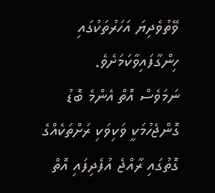ވޭތުވެދިޔަ އަހަރުތަކުގައި ހިންގާފައިވާކަމަށެވެ.
ނަމަވެސް އޮތް އެންމެ ބޮޑު ގޮންޖެހުމަކީ ވަކިވަކި ރަށްތަކެއްގެ ގޮތުގައި ރާއްޖެ އުފެދިފައި އޮތް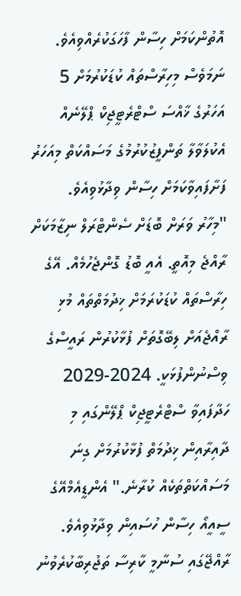އޮތުންކަމަށް ހިސާން ފާހަގަކުރެއްވިއެވެ. ނަމަވެސް މިހިރާސްތައް ކުޑަކުރުމަށް 5 އަހަރުގެ ޚާއްސަ ސްޓްރެޓީޖިކް ޕްލޭނެއް އެކުލަވާލާ ތަންފީޒުކުރުމުގެ މަސައްކަތް މިއަހަރު ފަށާފައިވާކަމަށް ހިސާން ވިދާޅުވިއެވެ.
"މިހާރު ވަރަށް ބޮޑަށް ސެންޓްރަލް ނިޒާމަކަށް ރާއްޖެ މިއޮތީ. އެއީ ބޮޑު ގޮންޖެހުމެއް. އޭގެ ހިރާސްތައް ކުޑަކުރަމަށް ޚިދުމަތްތައް މުޅި ރާއްޖެއަށް ލިބޭގޮތަށް ފުޅާކުރުން ރައީސްގެ ވިސްނުންފުޅަކީ. 2024-2029 ހަދާފައިވާ ސްޓްރެޓީޖިކް ޕްލޭންގައި މި ދާއިރާއިން ޚިދުމަތް ފުޅާކުރުމަށް ގިނަ މަސައްކަތްތަކެއް ކުރާނެ." އެންޑީއެމްއޭގެ ސީއީއޯ ހިސާން ހުސައިން ވިދާޅުވިއެވެ.
ރާއްޖޭގައި ސުނާމީ ކާރިސާ ތަޖުރިބާކުރެވުނު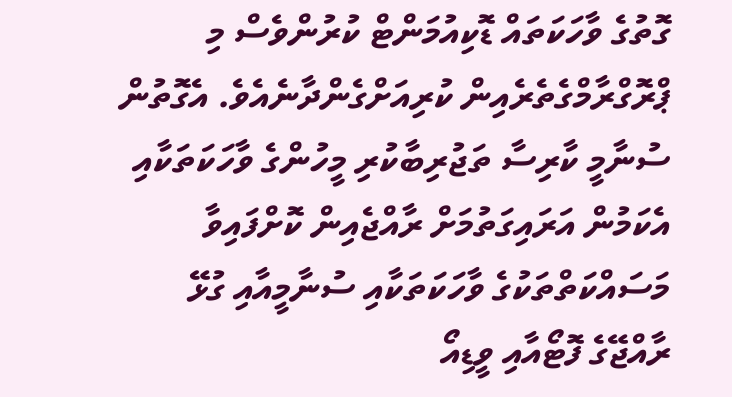ގޮތުގެ ވާހަކަތައް ޑޮކިއުމަންޓް ކުރުންވެސް މި ޕްރޮގްރާމްގެތެރެއިން ކުރިއަށްގެންދާނެއެވެ. އެގޮތުން ސުނާމީ ކާރިސާ ތަޖުރިބާކުރި މީހުންގެ ވާހަކަތަކާއި އެކަމުން އަރައިގަތުމަށް ރާއްޖެއިން ކޮށްފައިވާ މަސައްކަތްތަކުގެ ވާހަކަތަކާއި ސުނާމީއާއި ގުޅޭ ރާއްޖޭގެ ފޮޓޯއާއި ވީޑިއޯ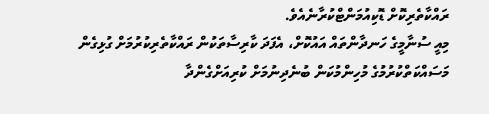ރައްކާތެރިކޮށް ޑޮކިއުމަންޓްކުރާނެއެވެ.
މިއީ ސުނާމީގެ ހަނދާންތައް އައުކޮށް، އެފަދަ ކާރިސާތަކުން ރައްކާތެރިކުރުމަށް ގުޅިގެން މަސައްކަތްކުރުމުގެ މުހިންމުކަން ބުނެދިނުމަށް ކުރިއަށްގެންދާ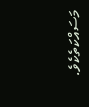މަސައްކަތެކެވެ.